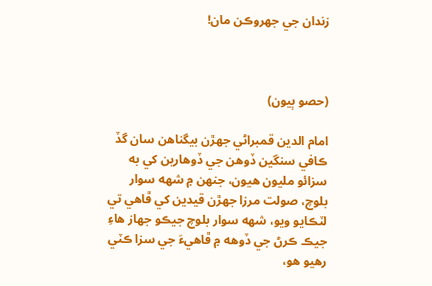زندان جي جھروڪن مان!



(حصو ٻيون)

امام الدين قمبراڻي جھڙن بيگناهن سان گڏ ڪافي سنگين ڏوهن جي ڏوهارين کي به سزائو مليون هيون، جنهن ۾ شهه سوار بلوچ، صولت مرزا جھڙن قيدين کي ڦاهي تي لٽڪايو ويو، شهه سوار بلوچ جيڪو جهاز هاءِ جيڪ ڪرڻ جي ڏوهه ۾ ڦاهيءَ جي سزا ڪٽي رهيو هو،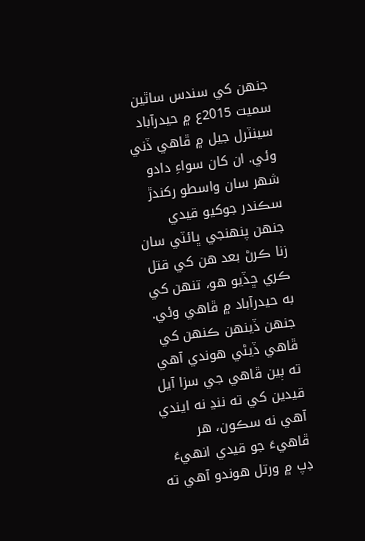جنهن کي سندس ساٿين سميت 2015ع ۾ حيدرآباد سينٽرل جيل ۾ ڦاهي ڏني وئي. ان کان سواءِ دادو شهر سان واسطو رکندڙ سڪندر جوکيو قيدي جنهن پنهنجي ڀائٽي سان زنا ڪرڻ بعد هن کي قتل ڪري ڇڏيو هو، تنهن کي به حيدرآباد ۾ ڦاهي وئي. جنهن ڏينهن ڪنهن کي ڦاهي ڏيڻي هوندي آهي ته ٻين ڦاهي جي سزا آيل قيدين کي ته ننڍ نه ايندي آهي نه سڪون، هر ڦاهيءَ جو قيدي انهيءَ ڊپ ۾ ورتل هوندو آهي ته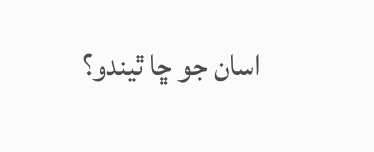اسان جو ڇا ٿيندو؟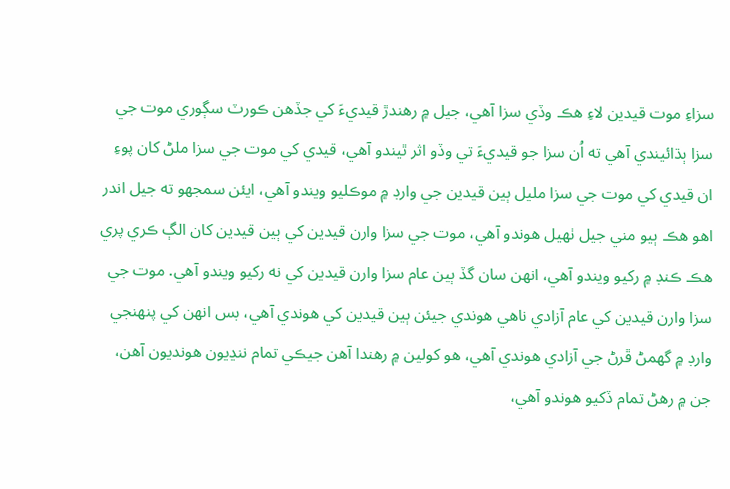سزاءِ موت قيدين لاءِ هڪ وڏي سزا آهي، جيل ۾ رهندڙ قيديءَ کي جڏهن ڪورٽ سڳوري موت جي سزا ٻڌائيندي آهي ته اُن سزا جو قيديءَ تي وڏو اثر ٿيندو آهي، قيدي کي موت جي سزا ملڻ کان پوءِ ان قيدي کي موت جي سزا مليل ٻين قيدين جي وارڊ ۾ موڪليو ويندو آهي، ايئن سمجھو ته جيل اندر اهو هڪ ٻيو مني جيل ٺهيل هوندو آهي، موت جي سزا وارن قيدين کي ٻين قيدين کان الڳ ڪري پري هڪ ڪنڊ ۾ رکيو ويندو آهي، انهن سان گڏ ٻين عام سزا وارن قيدين کي نه رکيو ويندو آهي. موت جي سزا وارن قيدين کي عام آزادي ناهي هوندي جيئن ٻين قيدين کي هوندي آهي، بس انهن کي پنهنجي وارڊ ۾ گھمڻ ڦرڻ جي آزادي هوندي آهي، هو کولين ۾ رهندا آهن جيڪي تمام ننڍيون هونديون آهن، جن ۾ رهڻ تمام ڏکيو هوندو آهي،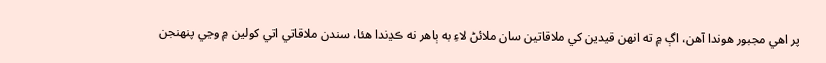پر اهي مجبور هوندا آهن، اڳ ۾ ته انهن قيدين کي ملاقاتين سان ملائڻ لاءِ به ٻاهر نه ڪڍندا هئا، سندن ملاقاتي اتي کولين ۾ وڃي پنهنجن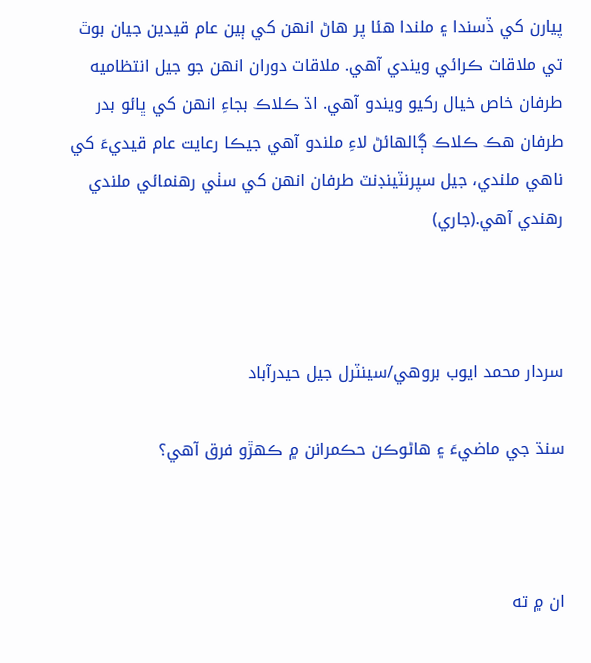پيارن کي ڏسندا ۽ ملندا هئا پر هاڻ انهن کي ٻين عام قيدين جيان بوٿ تي ملاقات ڪرائي ويندي آهي. ملاقات دوران انهن جو جيل انتظاميه طرفان خاص خيال رکيو ويندو آهي. اڌ ڪلاڪ بجاءِ انهن کي ڀائو بدر طرفان هڪ ڪلاڪ ڳالهائڻ لاءِ ملندو آهي جيڪا رعايت عام قيديءَ کي ناهي ملندي، جيل سپرنٽينڊنٽ طرفان انهن کي سٺي رهنمائي ملندي رهندي آهي.(جاري)



سردار محمد ايوب بروهي/سينٽرل جيل حيدرآباد

سنڌ جي ماضيءَ ۽ هاڻوڪن حڪمرانن ۾ ڪھڙو فرق آهي؟



ان ۾ ته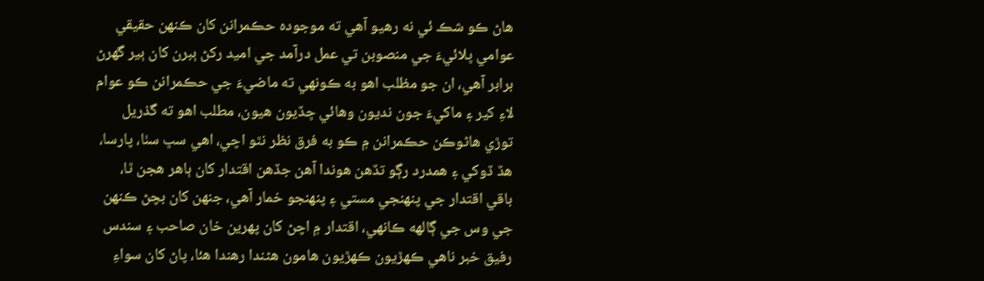هاڻ ڪو شڪ ئي نه رهيو آهي ته موجوده حڪمرانن کان ڪنهن حقيقي عوامي ڀلائيءَ جي منصوبن تي عمل درآمد جي اميد رکڻ ٻبرن کان ٻير گھرڻ برابر آهي، ان جو مظلب اهو به ڪونهي ته ماضيءَ جي حڪمرانن ڪو عوام لاءِ کير ۽ ماکيءَ جون نديون وهائي ڇڏيون هيون، مطلب اهو ته گذريل توڙي هاڻوڪن حڪمرانن ۾ ڪو به فرق نظر نٿو اچي، اهي سڀ سٺا، پارسا، هڏ ڏوکي ۽ همدرد رڳو تڏهن هوندا آهن جڏهن اقتدار کان ٻاهر هجن ٿا، باقي اقتدار جي پنهنجي مستي ۽ پنهنجو خمار آهي، جنهن کان بچڻ ڪنهن جي وس جي ڳالهه ڪانهي، اقتدار ۾ اچڻ کان پهرين خان صاحب ۽ سندس رفيق خبر ناهي ڪهڙيون ڪهڙيون هامون هڻندا رهندا هئا، پاڻ کان سواءِ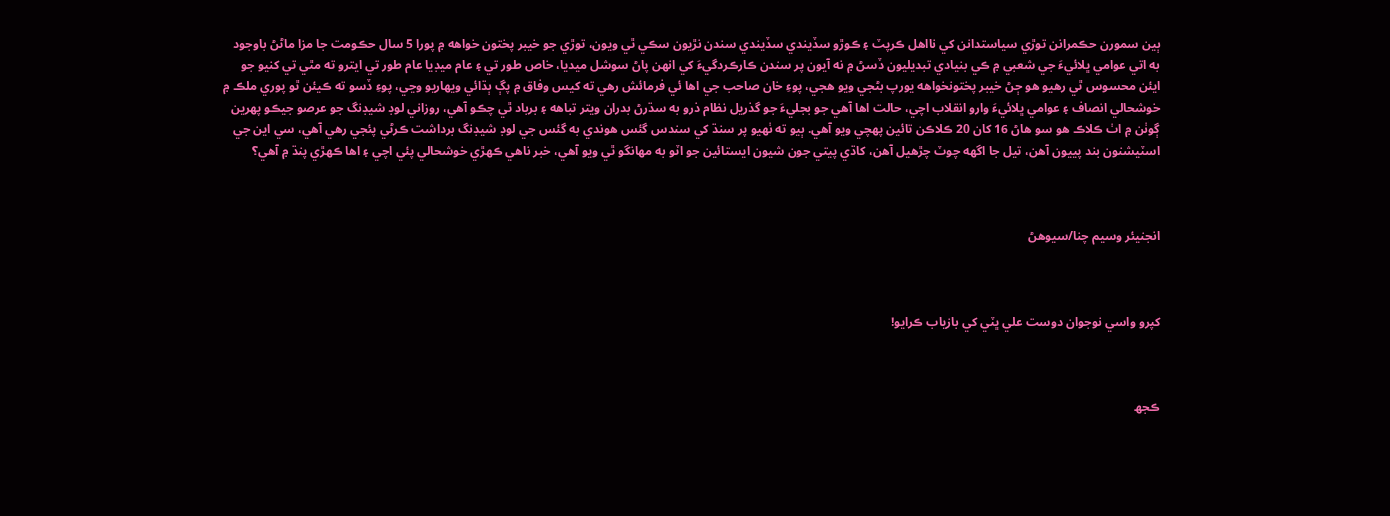ٻين سمورن حڪمرانن توڙي سياستدانن کي نااهل ڪرپٽ ۽ ڪوڙو سڏيندي سڏيندي سندن نڙيون سڪي ٿي ويون، توڙي جو خيبر پختون خواهه ۾ پورا 5 سال حڪومت جا مزا ماڻڻ باوجود به اتي عوامي ڀلائيءَ جي شعبي ۾ ڪي بنيادي تبديليون ڏسڻ ۾ نه آيون پر سندن ڪارڪردگيءَ کي انهن پاڻ سوشل ميديا، خاص طور تي ۽ عام ميڊيا عام طور تي ايترو ته مٿي تي کنيو جو ايئن محسوس ٿي رهيو هو ڄڻ خيبر پختونخواهه يورپ بڻجي ويو هجي، پوءِ خان صاحب جي اها ئي فرمائش رهي ته کيس وفاق ۾ پڳ ٻڌائي ويهاريو وڃي، پوءِ ڏسو ته ڪيئن ٿو پوري ملڪ ۾ خوشحالي انصاف ۽ عوامي ڀلائيءَ وارو انقلاب اچي، حالت اها آهي جو بجليءَ جو گذريل نظام ذرو به سڌرڻ بدران ويتر تباهه ۽ برباد ٿي چڪو آهي، روزاني لوڊ شيڊنگ جو عرصو جيڪو پهرين ڳوٺن ۾ اٺ ڪلاڪ هو سو هاڻ 16 کان 20 ڪلاڪن تائين پهچي ويو آهي. ٻيو ته ٺهيو پر سنڌ کي سندس گئس هوندي به گئس جي لوڊ شيڊنگ برداشت ڪرڻي پئجي رهي آهي، سي اين جي اسٽيشنون بند پييون آهن، تيل جا اگھه چوٽ چڙهيل آهن، کاڌي پيتي جون شيون ايستائين جو اٽو به مهانگو ٿي ويو آهي، خبر ناهي ڪهڙي خوشحالي پئي اچي ۽ اها ڪهڙي پنڌ ۾ آهي؟



انجنيئر وسيم چنا/سيوهڻ



کپرو واسي نوجوان دوست علي ڀٽي کي بازياب ڪرايو!



ڪجھ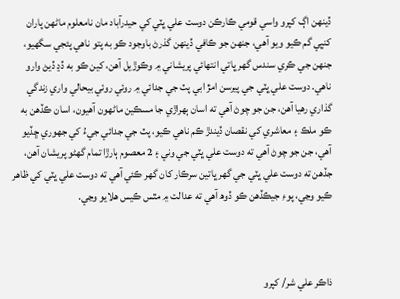ڏينهن اڳ کپرو واسي قومي ڪارڪن دوست علي ڀٽي کي حيدرآباد مان نامعلوم ماڻھن پاران کنڀي گم ڪيو ويو آھي، جنهن جو ڪافي ڏينهن گذرڻ باوجود ڪو به پتو ناهي پئجي سگهيو، جنهن جي ڪري سندس گهر ڀاتي انتهائي پريشاني ۾ وڪوڙيل آھن، کين ڪو به ڏڍ ڏيڻ وارو ناهي. دوست علي ڀٽي جي پيرسن امڙ ابي پٽ جي جدائي ۾ روئي روئي بيحالي واري زندگي گذاري رهيا آھن، جن جو چوڻ آھي ته اسان ٻھراڙي جا مسڪين ماڻھون آھيون، اسان ڪڏهن به ڪو ملڪ ۽ معاشري کي نقصان ڏيندڙ ڪم ناهي ڪيو، پٽ جي جدائي جيءُ کي جهوري ڇڏيو آھي، جن جو چوڻ آھي ته دوست علي ڀٽي جي وني ۽ 2 معصوم ٻارڙا تمام گهڻو پريشان آھن، جڏهن ته دوست علي ڀٽي جي گهر ڀاتين سرڪار کان گهر ڪئي آھي ته دوست علي ڀٽي کي ظاهر ڪيو وڃي، پوءِ جيڪڏهن ڪو ڏوھ آھي ته عدالت ۾ مٿس ڪيس هلايو وڃي.



ذاڪر علي شر/ کپرو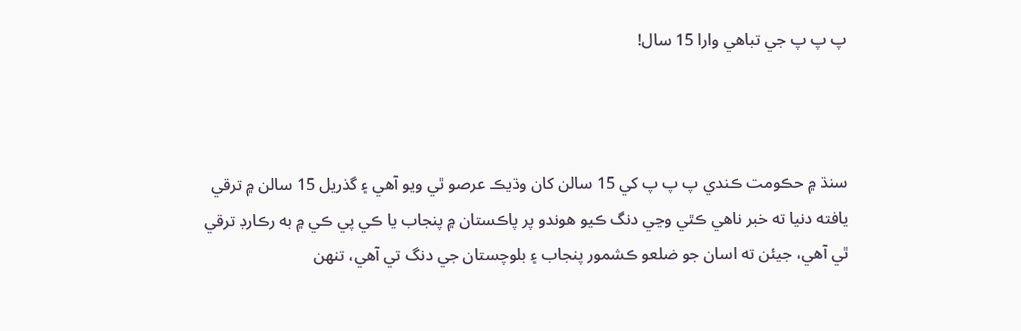پ پ پ جي تباهي وارا 15 سال!



سنڌ ۾ حڪومت ڪندي پ پ پ کي 15 سالن کان وڌيڪ عرصو ٿي ويو آھي ۽ گذريل 15 سالن ۾ ترقي يافته دنيا ته خبر ناھي ڪٿي وڃي دنگ ڪيو ھوندو پر پاڪستان ۾ پنجاب يا ڪي پي ڪي ۾ به رڪارڊ ترقي ٿي آھي، جيئن ته اسان جو ضلعو ڪشمور پنجاب ۽ بلوچستان جي دنگ تي آھي، تنھن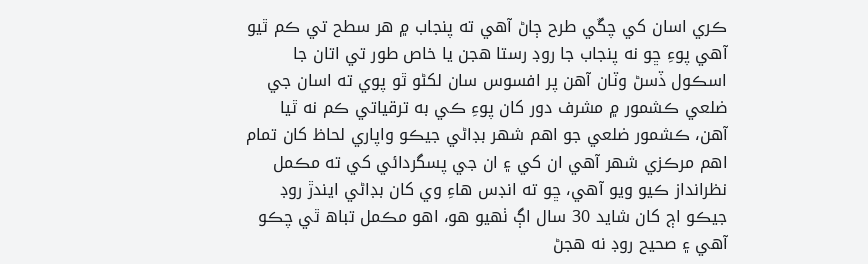ڪري اسان کي چڱي طرح ڄاڻ آھي ته پنجاب ۾ ھر سطح تي ڪم ٿيو آھي پوءِ ڇو نه پنجاب جا روڊ رستا ھجن يا خاص طور تي اتان جا اسڪول ڏسڻ وٽان آھن پر افسوس سان لکڻو ٿو پوي ته اسان جي ضلعي ڪشمور ۾ مشرف دور کان پوءِ ڪي به ترقياتي ڪم نه ٿيا آھن، ڪشمور ضلعي جو اھم شھر بڊاڻي جيڪو واپاري لحاظ کان تمام اھم مرڪزي شهر آھي ان کي ۽ ان جي پسگردائي کي ته مڪمل نظرانداز ڪيو ويو آھي، ڇو ته انڊس ھاءِ وي کان بڊاڻي ايندڙ روڊ جيڪو اڄ کان شايد 30 سال اڳ ٺھيو ھو، اھو مڪمل تباھ ٿي چڪو آھي ۽ صحيح روڊ نه ھجڻ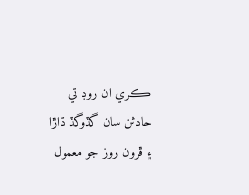ڪري ان روڊ تي حادثن سان گڏوگڏ ڌاڙا ۽ ڦرون روز جو معمول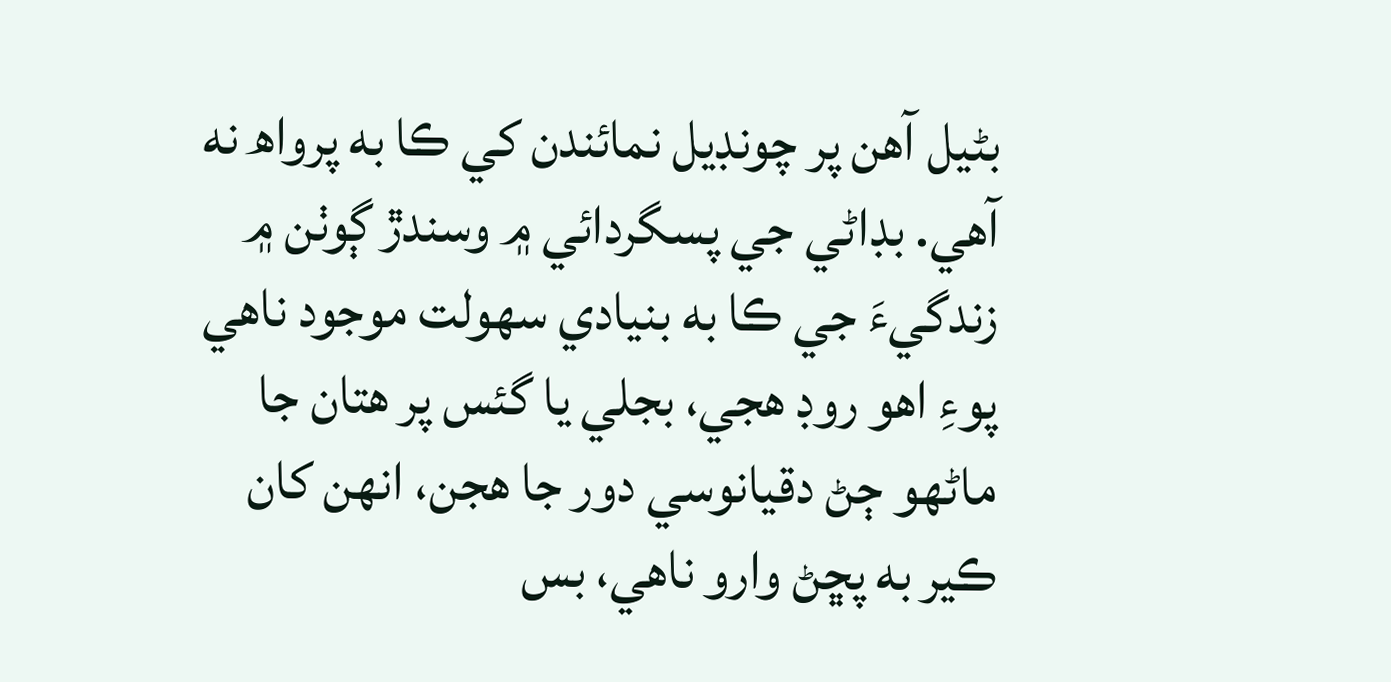بڻيل آھن پر چونڊيل نمائندن کي ڪا به پرواھ نه آھي. بڊاڻي جي پسگردائي ۾ وسندڙ ڳوٺن ۾ زندگيءَ جي ڪا به بنيادي سھولت موجود ناهي پوءِ اھو روڊ ھجي، بجلي يا گئس پر ھتان جا ماڻھو ڄڻ دقيانوسي دور جا ھجن، انھن کان ڪير به پڇڻ وارو ناھي، بس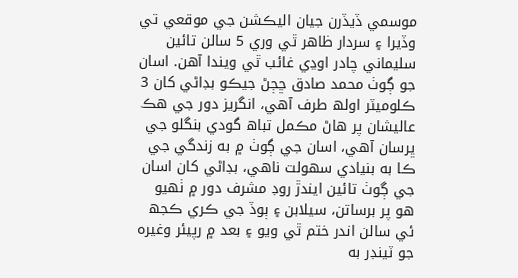موسمي ڏيڏرن جيان اليڪشن جي موقعي تي وڏيرا ۽ سردار ظاھر ٿي وري 5 سالن تائين سليماني چادر اوڍي غائب ٿي ويندا آهن. اسان جو ڳوٺ محمد صادق ڇڄڻ جيڪو بڊاڻي کان 3 ڪلوميٽر اولھ طرف آھي، انگريز دور جي ھڪ عاليشان پر ھاڻ مڪمل تباھ گودي بنگلو جي ڀرسان آھي، اسان جي ڳوٺ ۾ به زندگي جي ڪا به بنيادي سھولت ناھي، بڊاڻي کان اسان جي ڳوٺ تائين ايندڙ روڊ مشرف دور ۾ ٺھيو ھو پر برساتن، سيلابن ۽ ٻوڏ جي ڪري ڪجھ ئي سالن اندر ختم ٿي ويو ۽ بعد ۾ رپيئر وغيرہ جو ٽينڊر به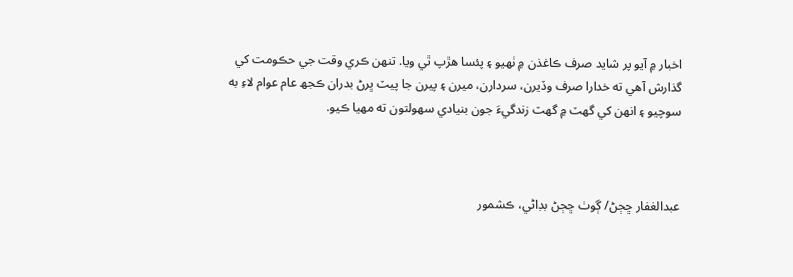اخبار ۾ آيو پر شايد صرف ڪاغذن ۾ ٺھيو ۽ پئسا ھڙپ ٿي ويا. تنھن ڪري وقت جي حڪومت کي گذارش آھي ته خدارا صرف وڏيرن، سردارن، ميرن ۽ پيرن جا پيٽ ڀرڻ بدران ڪجھ عام عوام لاءِ به سوچيو ۽ انھن کي گھٽ ۾ گھٽ زندگيءَ جون بنيادي سھولتون ته مھيا ڪيو.



عبدالغفار ڇڄڻ/ ڳوٺ ڇڄڻ بڊاڻي، ڪشمور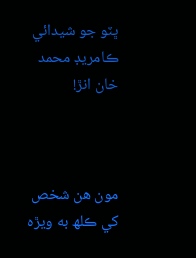ڀٽو جو شيدائي ڪامريڊ محمد خان انڙ!



مون ھن شخص کي ڪلھ به ويڙه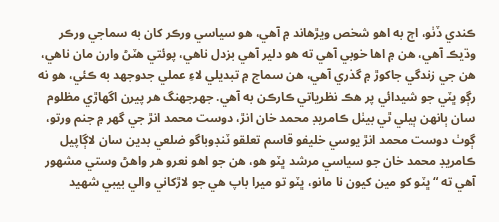ڪندي ڏٺو، اڄ به اهو شخص ويڙھاند ۾ آهي، ھو سياسي ورڪر کان به سماجي ورڪر وڌيڪ آهي، ھن ۾ اھا خوبي آهي ته ھو دلير آهي بزدل ناهي، پوئتي ھٽڻ وارن مان ناهي، ھن جي زندگي جاکوڙ ۾ گذري آهي، ھن سماج ۾ تبديلي لاءِ عملي جدوجهد به ڪئي، ھو نه رڳو ڀٽي جو شيدائي پر هڪ نظرياتي ڪارڪن به آهي. جھرجھنگ ھر پيرن اگھاڙي مظلوم سان ٻانهن ٻيلي ٿي بيٺل ڪامريڊ محمد خان انڙ، دوست محمد انڙ جي گھر ۾ جنم ورتو، ڳوٺ دوست محمد انڙ يوسي خليفو قاسم تعلقو ٽنڊوباگو ضلعي بدين سان لاڳاپيل ڪامريڊ محمد خان جو سياسي مرشد ڀٽو هو، ھن جو اھو نعرو ھر واھڻ وستي مشهور آهي ته “ڀٽو کو مين کيون نا مانو، ڀٽو تو ميرا باپ ھي جو لاڙکاني والي بيبي شھيد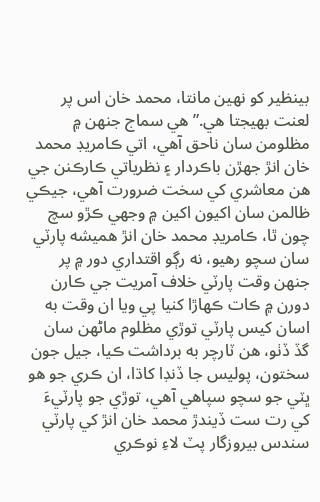بينظير کو نھين مانتا، محمد خان اس پر لعنت بھيجتا ھي.” ھي سماج جنهن ۾ مظلومن سان ناحق آهي، اتي ڪامريڊ محمد خان انڙ جھڙن باڪردار ۽ نظرياتي ڪارڪنن جي ھن معاشري کي سخت ضرورت آهي، جيڪي ظالمن سان اکيون اکين ۾ وجھي ڪڙو سچ چون ٿا، ڪامريڊ محمد خان انڙ ھميشه پارٽي سان سچو رھيو، نه رڳو اقتداري دور ۾ پر جنهن وقت پارٽي خلاف آمريت جي ڪارن دورن ۾ ڪات ڪھاڙا کنيا پي ويا ان وقت به اسان کيس پارٽي توڙي مظلوم ماڻهن سان گڏ ڏٺو، ھن ٽارچر به برداشت ڪيا، جيل جون سختون، پوليس جا ڏنڊا کاڌا، ان ڪري جو ھو ڀٽي جو سچو سپاهي آهي، توڙي جو پارٽيءَ کي رت ست ڏيندڙ محمد خان انڙ کي پارٽي سندس بيروزگار پٽ لاءِ نوڪري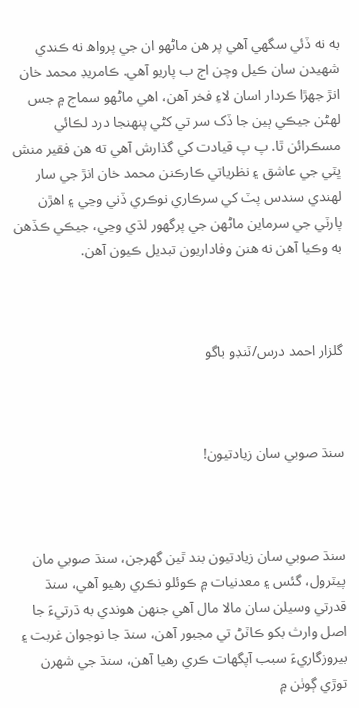به نه ڏئي سگھي آهي پر ھن ماڻهو ان جي پرواھ نه ڪندي شھيدن سان ڪيل وچن اڄ ب پاريو آهي. ڪامريڊ محمد خان انڙ جھڙا ڪردار اسان لاءِ فخر آهن، اھي ماڻهو سماج ۾ جس لھڻن جيڪي ٻين جا ڏک سر تي کڻي پنهنجا درد لڪائي مسڪرائن ٿا. پ پ قيادت کي گذارش آهي ته ھن فقير منش ڀٽي جي عاشق ۽ نظرياتي ڪارڪنن محمد خان انڙ جي سار لھندي سندس پٽ کي سرڪاري نوڪري ڏني وڃي ۽ اھڙن پارٽي جي سرماين ماڻهن جي پرگھور لڌي وڃي، جيڪي ڪڏهن به وڪيا آهن نه ھنن وفاداريون تبديل ڪيون آھن.



گلزار احمد درس/ٽنڊو باگو



سنڌ صوبي سان زيادتيون!



سنڌ صوبي سان زيادتيون بند ٿين گهرجن، سنڌ صوبي مان پيٽرول، گئس ۽ معدنيات ۾ ڪوئلو نڪري رهيو آهي، سنڌ قدرتي وسيلن سان مالا مال آهي جنهن هوندي به ڌرتيءَ جا اصل وارث بکو ڪاٽڻ تي مجبور آهن، سنڌ جا نوجوان غربت ۽ بيروزگاريءَ سبب آپگھات ڪري رهيا آهن، سنڌ جي شهرن توڙي ڳوٺن ۾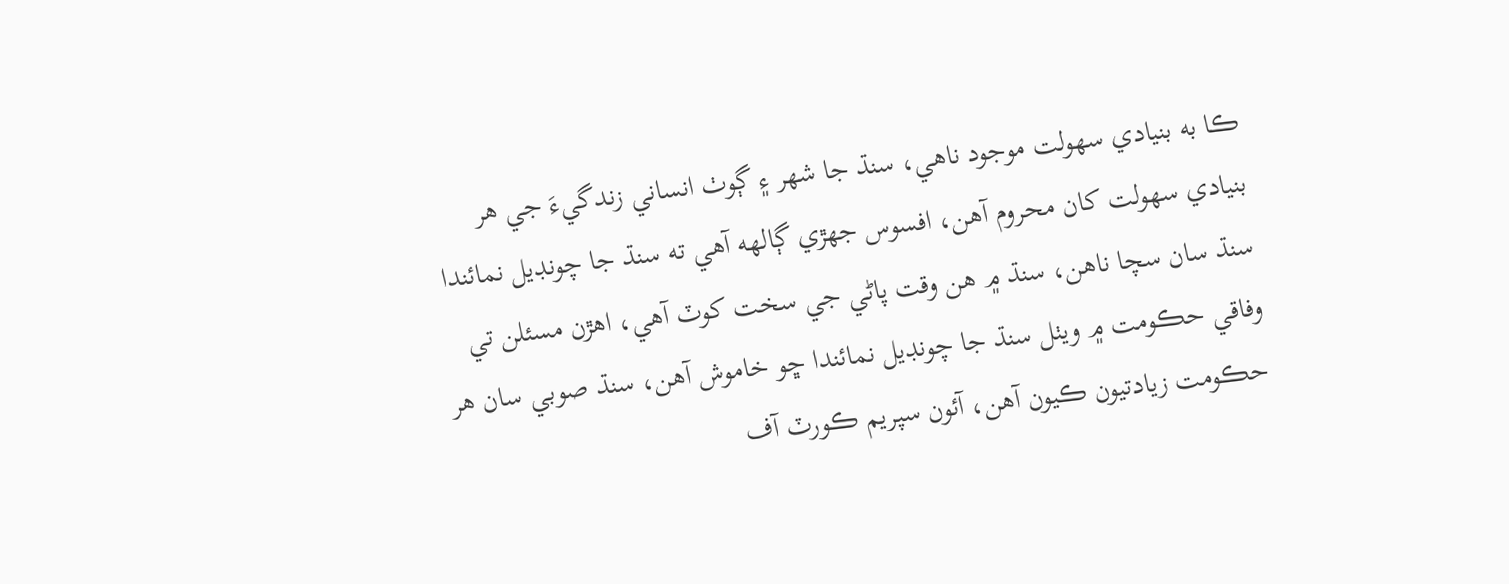ڪا به بنيادي سهولت موجود ناهي، سنڌ جا شهر ۽ ڳوٺ انساني زندگيءَ جي هر بنيادي سهولت کان محروم آهن، افسوس جهڙي ڳالهه آهي ته سنڌ جا چونڊيل نمائندا سنڌ سان سچا ناهن، سنڌ ۾ هن وقت پاڻي جي سخت کوٽ آهي، اهڙن مسئلن تي وفاقي حڪومت ۾ ويٺل سنڌ جا چونڊيل نمائندا ڇو خاموش آهن، سنڌ صوبي سان هر حڪومت زيادتيون ڪيون آهن، آئون سپريم ڪورٽ آف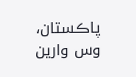پاڪستان، وس وارين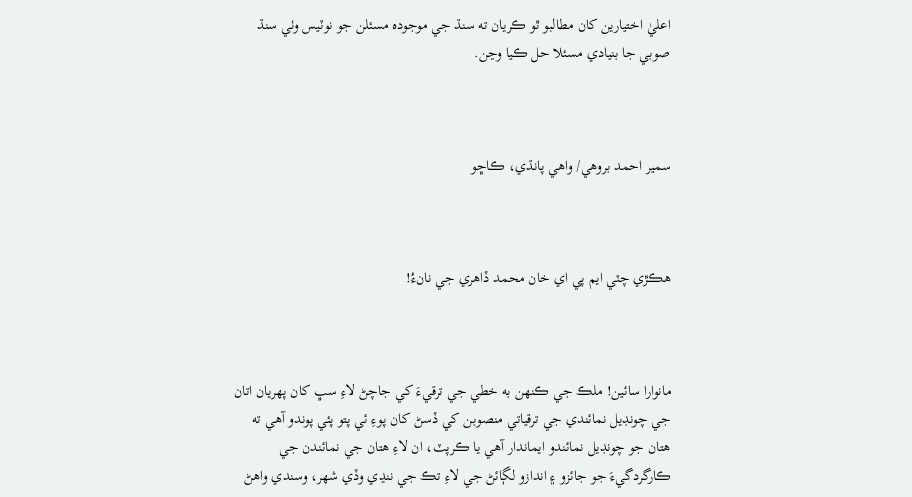اعليٰ اختيارين کان مطالبو ٿو ڪريان ته سنڌ جي موجوده مسئلن جو نوٽيس وٺي سنڌ صوبي جا بنيادي مسئلا حل ڪيا وڃن.



سمير احمد بروهي/ واهي پانڌي، ڪاڇو



هڪڙي چٽي ايم پي اي خان محمد ڏاهري جي نانءُ!



مانوارا سائين! ملڪ جي ڪنهن به خطي جي ترقيءَ کي جاچڻ لاءِ سڀ کان پهريان اتان جي چونڊيل نمائندي جي ترقياتي منصوبن کي ڏسڻ کان پوءِ ئي پتو پئي پوندو آهي ته هتان جو چونڊيل نمائندو ايماندار آهي يا ڪرپٽ، ان لاءِ هتان جي نمائندن جي ڪارگردگيءَ جو جائزو ۽ اندازو لڳائڻ جي لاءِ تڪ جي ننڍي وڏي شهر، وسندي واهڻ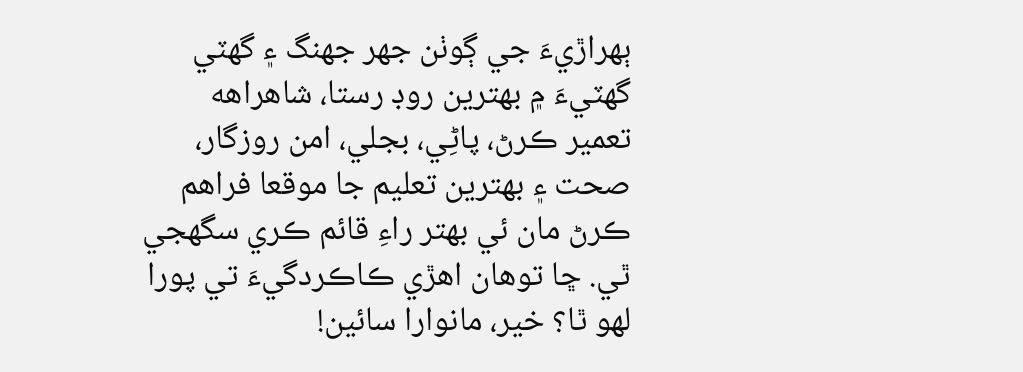ٻهراڙيءَ جي ڳوٺن جهر جهنگ ۽ گهٽي گهٽيءَ ۾ بهترين روڊ رستا، شاهراهه تعمير ڪرڻ، پاڻِي، بجلي، امن روزگار، صحت ۽ بهترين تعليم جا موقعا فراهم ڪرڻ مان ئي بهتر راءِ قائم ڪري سگهجي ٿي. ڇا توهان اهڙي ڪاڪردگيءَ تي پورا لهو ٿا؟ خير، مانوارا سائين!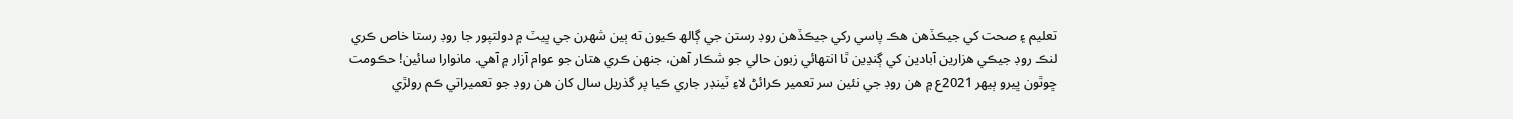تعليم ۽ صحت کي جيڪڏهن هڪ پاسي رکي جيڪڏهن روڊ رستن جي ڳالھ ڪيون ته ٻين شهرن جي ڀيٽ ۾ دولتپور جا روڊ رستا خاص ڪري لنڪ روڊ جيڪي هزارين آبادين کي ڳنڍين ٿا انتهائي زبون حالي جو شڪار آهن، جنهن ڪري هتان جو عوام آزار ۾ آهي. مانوارا سائين! حڪومت ڇوٿون ڀيرو ٻيهر 2021ع ۾ هن روڊ جي نئين سر تعمير ڪرائڻ لاءِ ٽينڊر جاري ڪيا پر گذريل سال کان هن روڊ جو تعميراتي ڪم رولڙي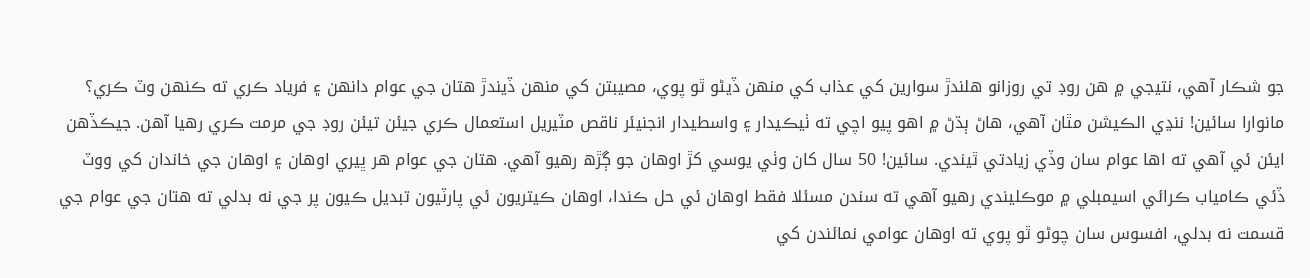جو شڪار آهي، نتيجي ۾ هن روڊ تي روزانو هلندڙ سوارين کي عذاب کي منهن ڏيڻو ٿو پوي، مصيبتن کي منهن ڏيندڙ هتان جي عوام دانهن ۽ فرياد ڪري ته ڪنهن وٽ ڪري؟ مانوارا سائين! ننڍي الڪيشن مٿان آهي، هاڻ ٻڌڻ ۾ اهو پيو اچي ته ٺيڪيدار ۽ واسطيدار انجنيئر ناقص مٽيريل استعمال ڪري جيئن تيئن روڊ جي مرمت ڪري رهيا آهن. جيڪڏهن ايئن ئي آهي ته اها عوام سان وڏي زيادتي ٿيندي. سائين! 50 سال کان وٺي يوسي کڙ اوهان جو ڳڙھ رهيو آهي. هتان جي عوام هر ڀيري اوهان ۽ اوهان جي خاندان کي ووٽ ڏئي ڪامياب ڪرائي اسيمبلي ۾ موڪليندي رهيو آهي ته سندن مسئلا فقط اوهان ئي حل ڪندا، اوهان ڪيتريون ئي پارٽيون تبديل ڪيون پر جي نه بدلي ته هتان جي عوام جي قسمت نه بدلي، افسوس سان چوڻو ٿو پوي ته اوهان عوامي نمائندن کي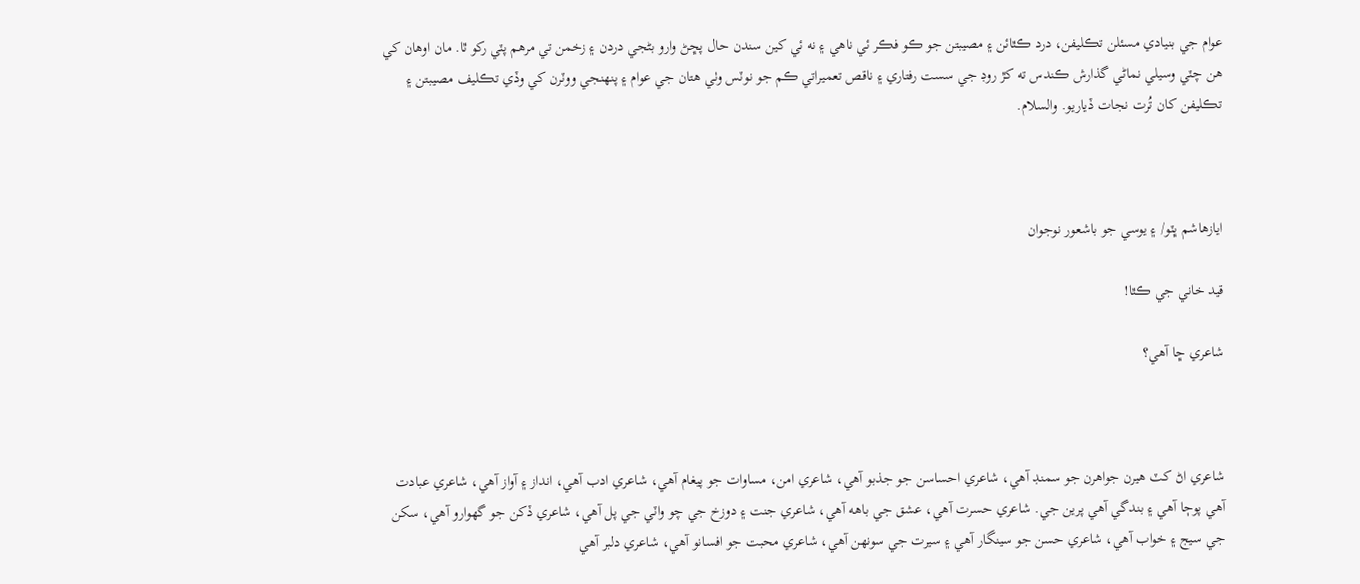عوام جي بنيادي مسئلن تڪليفن، درد ڪٿائن ۽ مصيبتن جو ڪو فڪر ئي ناهي ۽ نه ئي کين سندن حال پڇڻ وارو بڻجي دردن ۽ زخمن تي مرهم پٽي رکو ٿا. مان اوهان کي هن چٽي وسيلي نماڻي گذارش ڪندس ته کڙ روڊ جي سست رفتاري ۽ ناقص تعميراتي ڪم جو نوٽس وٺي هتان جي عوام ۽ پنهنجي ووٽرن کي وڏي تڪليف مصيبتن ۽ تڪليفن کان تُرت نجات ڏياريو. والسلام.



ايازهاشم ڀٽو/ ۽ يوسي جو باشعور نوجوان

قيد خاني جي ڪٿا!

شاعري ڇا آهي؟



شاعري اڻ کٽ هيرن جواهرن جو سمنڊ آهي، شاعري احساسن جو جذبو آهي، شاعري امن، مساوات جو پيغام آهي، شاعري ادب آهي، انداز ۽ آواز آهي، شاعري عبادت آهي پوڄا آهي ۽ بندگي آهي پرين جي. شاعري حسرت آهي، عشق جي باهه آهي، شاعري جنت ۽ دوزخ جي چو واٽي جي پل آهي، شاعري ڏکن جو گھوارو آهي، سکن جي سيج ۽ خواب آهي، شاعري حسن جو سينگار آهي ۽ سيرت جي سونهن آهي، شاعري محبت جو افسانو آهي، شاعري دلبر آهي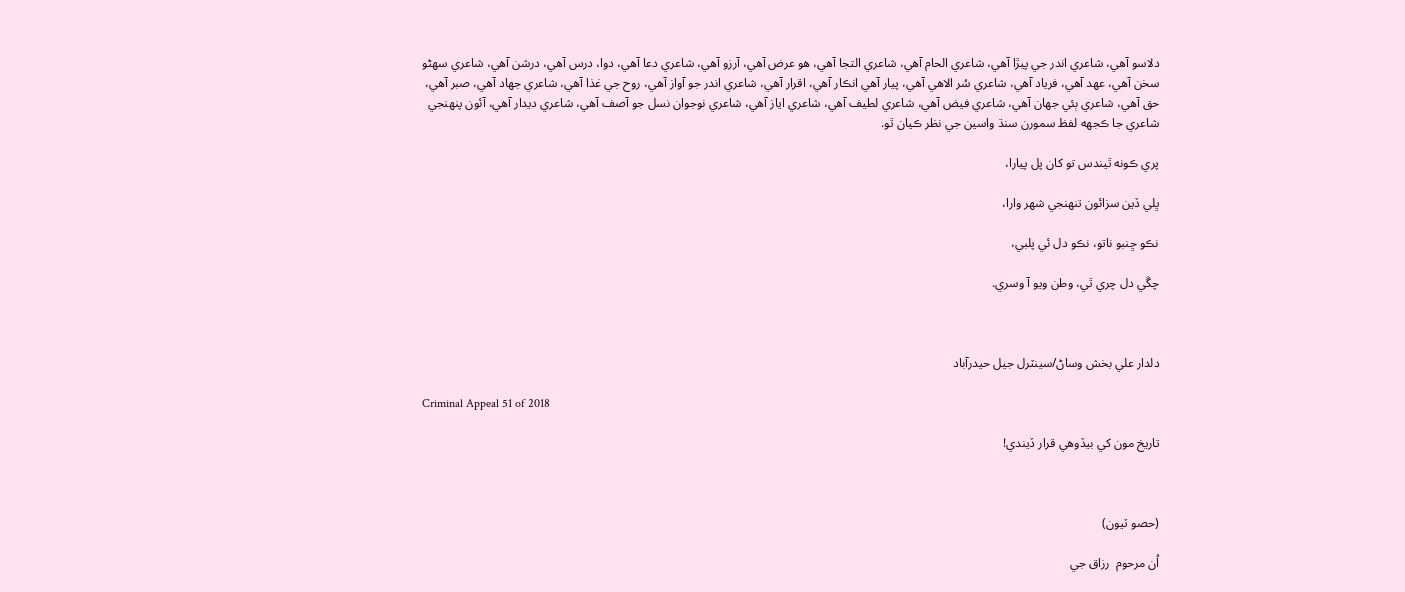دلاسو آهي، شاعري اندر جي پيڙا آهي، شاعري الحام آهي، شاعري التجا آهي، هو عرض آهي، آرزو آهي، شاعري دعا آهي، دوا، درس آهي، درشن آهي، شاعري سهڻو سخن آهي، عهد آهي، فرياد آهي، شاعري سُر الاهي آهي، پيار آهي انڪار آهي، اقرار آهي، شاعري اندر جو آواز آهي، روح جي غذا آهي، شاعري جهاد آهي، صبر آهي، حق آهي، شاعري ٻئي جهان آهي، شاعري فيض آهي، شاعري لطيف آهي، شاعري اياز آهي، شاعري نوجوان نسل جو آصف آهي، شاعري ديدار آهي، آئون پنهنجي شاعري جا ڪجھه لفظ سمورن سنڌ واسين جي نظر ڪيان ٿو.

پري ڪونه ٿيندس تو کان پل پيارا،

ڀلي ڏين سزائون تنهنجي شهر وارا،

نڪو ڇنبو ناتو، نڪو دل ئي پلبي،

چڱي دل چري ٿي، وطن ويو آ وسري.



دلدار علي بخش وساڻ/سينٽرل جيل حيدرآباد

Criminal Appeal 51 of 2018

تاريخ مون کي بيڏوهي قرار ڏيندي!



(حصو ٽيون)

اُن مرحوم  رزاق جي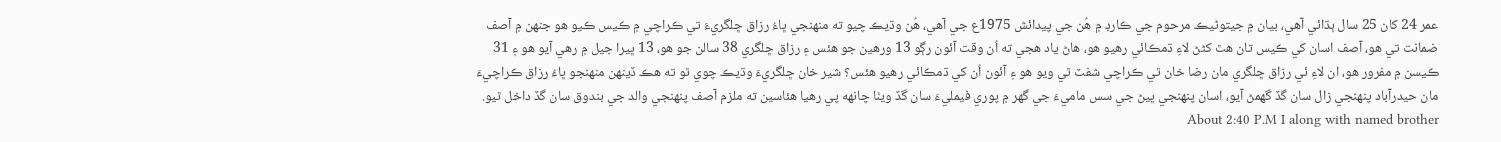عمر 24 کان 25 سال ٻڌائي آهي، بيان ۾ جيتوڻيڪ مرحوم جي ڪارڊ ۾ هُن جي پيدائش 1975ع جي آهي، هُن وڌيڪ چيو ته منهنجي ڀاءُ رزاق ڇلگريءَ تي ڪراچي ۾ ڪيس ڪيو هو جنهن ۾ آصف ضمانت تي هو، آصف اسان کي ڪيس تان هٿ کڻڻ لاءِ ڌمڪائي رهيو هو، هاڻ ياد هجي ته اُن وقت آئون رڳو 13 ورهين جو هئس ۽ رزاق ڇلگري 38 سالن جو هو، 13 ڀيرا جيل ۾ رهي آيو هو ۽ 31 ڪيسن ۾ مفرور هو، ان لاءِ ئي رزاق ڇلگري مان رضا خان ٿي ڪراچي شفٽ ٿي ويو هو ۽ آئون اُن کي ڌمڪائي رهيو هئس؟ شير خان ڇلگريءَ وڌيڪ چوي ٿو ته هڪ ڏينهن منهنجو ڀاءُ رزاق ڪراچيءَ مان حيدرآباد پنهنجي زال سان گڏ گھمڻ آيو، اسان پنهنجي ڀيڻ جي سس ماميءَ جي گھر ۾ پوري فيمليءَ سان گڏ ويٺا چانهه پي رهيا هئاسين ته ملزم آصف پنهنجي والد جي بندوق سان گڏ داخل ٿيو. About 2:40 P.M I along with named brother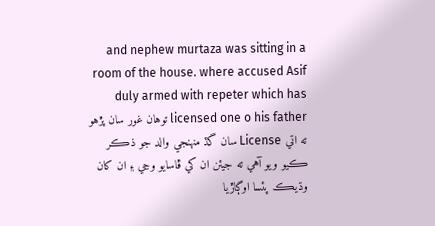and nephew murtaza was sitting in a room of the house. where accused Asif duly armed with repeter which has licensed one o his father توهان غور سان پڙهو ته اتي License سان گڏ منهنجي والد جو ذڪر ڪيو ويو آهي ته جيئن ان کي ڦاسايو وڃي ۽ ان کان وڌيڪ پئسا اوڳاڙيا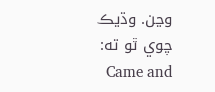وڃن. وڌيڪ چوي ٿو ته: Came and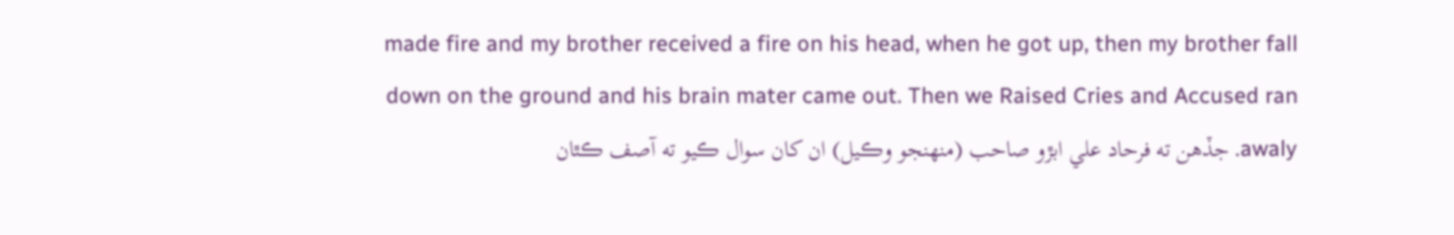made fire and my brother received a fire on his head, when he got up, then my brother fall down on the ground and his brain mater came out. Then we Raised Cries and Accused ran awaly. جڏهن ته فرحاد علي ابڙو صاحب (منهنجو وڪيل) ان کان سوال ڪيو ته آصف ڪٿان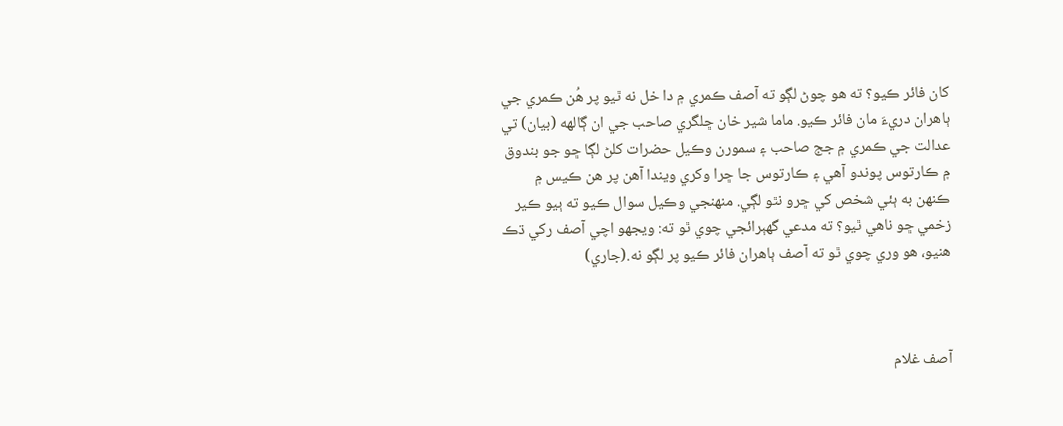کان فائر ڪيو؟ ته هو چوڻ لڳو ته آصف ڪمري ۾ دا خل نه ٿيو پر هُن ڪمري جي ٻاهران دريءَ مان فائر ڪيو. ماما شير خان ڇلگري صاحب جي ان ڳالهه (بيان) تي عدالت جي ڪمري ۾ جج صاحب ۽ سمورن وڪيل حضرات کلڻ لڳا ڇو جو بندوق ۾ ڪارتوس پوندو آهي ۽ ڪارتوس جا ڇرا وکري ويندا آهن پر هن ڪيس ۾ ڪنهن به ٻئي شخص کي ڇرو نٿو لڳي. منهنجي وڪيل سوال ڪيو ته ٻيو ڪير زخمي ڇو ناهي ٿيو؟ ته مدعي گھٻرائجي چوي ٿو ته: ويجھو اچي آصف رکي ڌڪ هنيو، هو وري چوي ٿو ته آصف ٻاهران فائر ڪيو پر لڳو نه.(جاري)



آصف غلام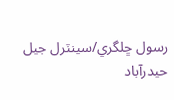رسول ڇلگري/سينٽرل جيل حيدرآباد